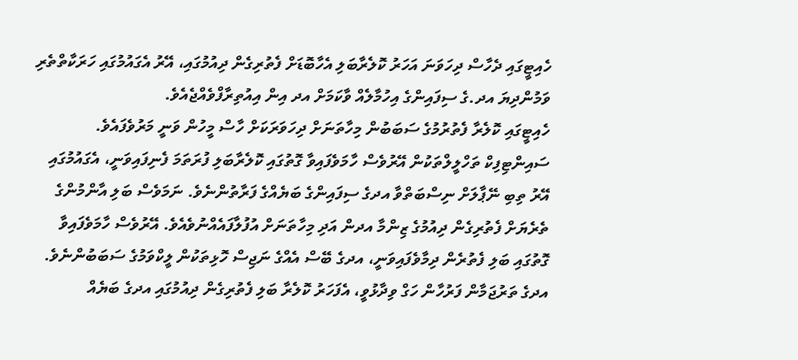ހެއިޓީގައި ދެހާސް ދިހަވަނަ އަހަރު ކޮލެރާބަލި އެހާބޮޑަށް ފެތުރިގެން ދިއުމުގައި، އޭރު އެގައުމުގައި ހަރަކާތްތެރި ވަމުންދިޔަ އދ.ގެ ސިފައިންގެ އިހުމާލެއް ވާކަމަށް އދ އިން އިއުތިރާފްވެއްޖެއެވެ.
ހެއިޓީގައި ކޮލެރާ ފެތުރުމުގެ ސަބަބުން މިހާތަނަށް ދިހަވަރަކަށް ހާސް މީހުން ވަނީ މަރުވެފައެވެ. ސައިންޓިފިކް ތަހްލީލްތަކުން އޭރުވެސް ހާމަވެފައިވާ ގޮތުގައި ކޮލެރާބަލި ފުރަތަމަ ފެނިފައިވަނީ، އެގައުމުގައި އޭރު ތިބި ނޭޕާލަށް ނިސްބަތްވާ އދގެ ސިފައިންގެ ބަޔެއްގެ ފަރާތުންނެވެ. ނަމަވެސް ބަލި އާންމުންގެ ތެރެޔަށް ފެތުރިގެން ދިއުމުގެ ޒިންމާ އދން އަދި މިހާތަނަށް އުފުލާފައެއްނުވެއެވެ. އޭރުވެސް ހާމަވެފައިވާ ގޮތުގައި ބަލި ފެތުރެން ދިމާވެފައިވަނީ، އދގެ ބޭސް އެއްގެ ނަޖިސް ހޮޅިތަކުން ލީކްވަމުގެ ސަބަބުންނެވެ.
އދގެ ތަރުޖަމާން ފަރުހާން ހަގް ވިދާޅުވީ، އެފަހަރު ކޮލެރާ ބަލި ފެތުރިގެން ދިއުމުގައި އދގެ ބަޔެއް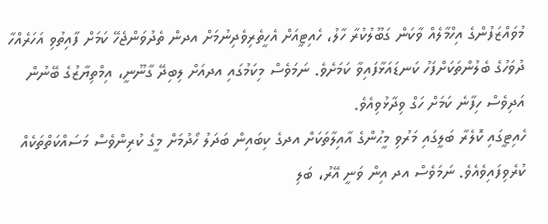މުވައްޒަފުންގެ އިހްމާލެއް ވާކަން ގަބޫލުކުރާ ހާލު، ހެއިޓީއަށް އެހީތެރިވެދިނުމަށް އދން ތެދުވަންޖެހޭ ކަމަށް ފާއިތުވި އަހަރެއްހާ ދުވަހުގެ ބެލުންތަކަށްފަހު ކަނޑައަޅާފައިވާ ކަމަށެވެ. ނަމަވެސް މިކަމުގައި އދއަށް ލިބިދޭ ގާނޫނީ، އިމްތިޔާޒުގެ ބޭނުން އަދިވެސް ހިފާނެ ކަމަށް ހަގް ވިދާޅުވިއެވެ.
ހެއިޓީގައި ކޮލެރާ ބަލީގައި މަރުވި މީޙުންގެ އާއިލާތަކަށް އދގެ ކިބައިން ބަދަލު ހޯދުމަށް މީގެ ކުރިންވެސް މަސައްކަތްތަކެއް ކުރެވިފައިވެއެވެ. ނަމަވެސް އދ އިން ވަނީ އޭރު، ބަލި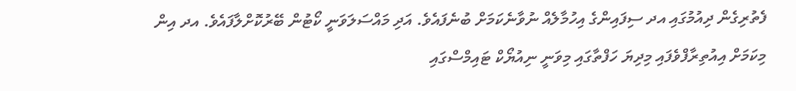ފެތުރިގެން ދިއުމުގައި އދ ސިފައިންގެ އިހުމާލެއް ނުވާނެކަމަށް ބުނެފައެވެ. އަދި މައްސަލަވަނީ ކޯޓުން ބޭރުކޮށްލާފައެވެ. އދ އިން މިކަމަށް އިއުތިރާފްވެފައި މިދިޔަ ހަފްތާގައި މިވަނީ ނިއުޔޯކް ޓައިމްސްގައި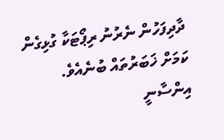ދާދިފަހުން ނެރުނު ރިޕޯޓަކާ ގުޅިގެން ކަމަށް ޚަބަރުތައް ބުނެއެވެ.
އިންސާނީ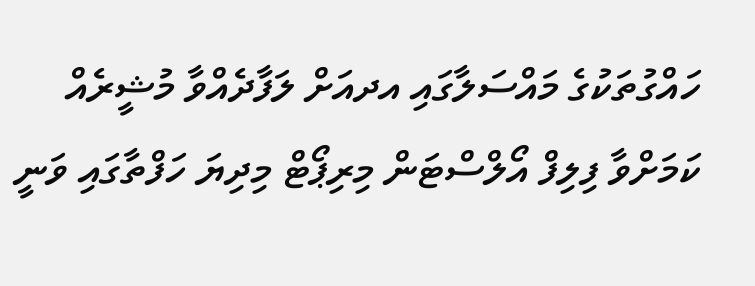ހައްގުތަކުގެ މައްސަލާގައި އދއަށް ލަފާދެއްވާ މުޝީރެއް ކަމަށްވާ ފިލިފް އޯލްސްޓަން މިރިޕޯޓް މިދިޔަ ހަފްތާގައި ވަނީ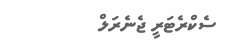ސެކްރެޓަރީ ޖެނެރަލް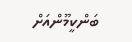ބަންކީމޫންއަށް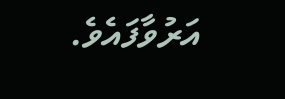އަރުވާފައެވެ.